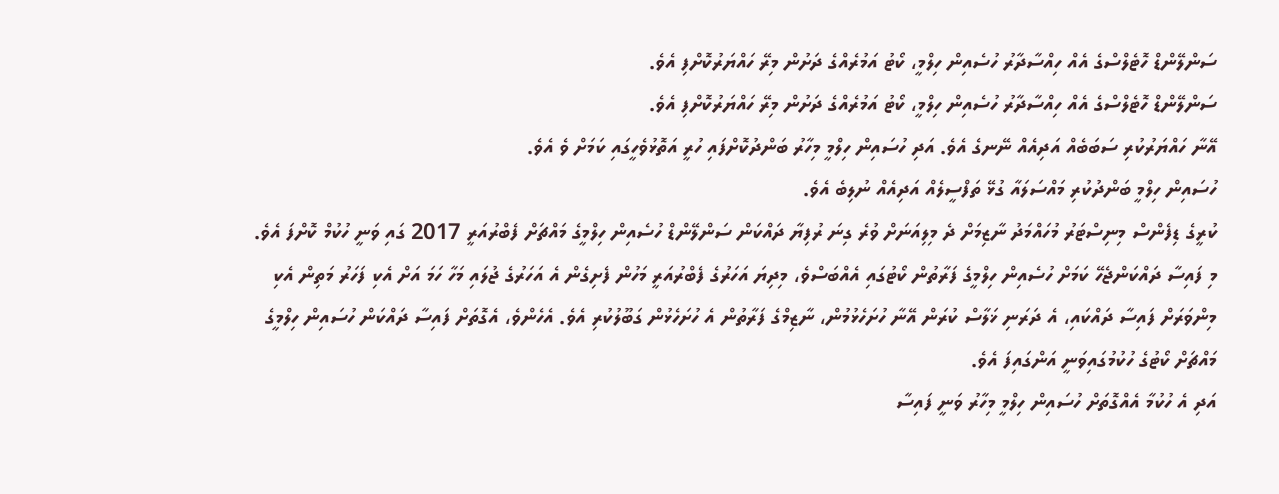ސަންލޭންޑް ހޮޓެލްސްގެ އެއް ހިއްސާދާރު ހުސެއިން ހިލްމީ، ކޯޓު އަމުރެއްގެ ދަށުން މިރޭ ހައްޔަރުކޮށްފި އެވެ.
ސަންލޭންޑް ހޮޓެލްސްގެ އެއް ހިއްސާދާރު ހުސެއިން ހިލްމީ، ކޯޓު އަމުރެއްގެ ދަށުން މިރޭ ހައްޔަރުކޮށްފި އެވެ.
އޭނާ ހައްޔަރުކުރި ސަބަބެއް އަދިއެއް ނޭނގެ އެވެ. އަދި ހުސައިން ހިލްމީ މިހާރު ބަންދުކޮށްފައި ހުރީ އަތޮޅުވެހީގައި ކަމަށް ވެ އެވެ.
ހުސައިން ހިލްމީ ބަންދުކުރި މައްސަލައާ ގުޅޭ ތަފްސީލެއް އަދިއެއް ނުލިބެ އެވެ.
ކުރީގެ ޑިފެންސް މިނިސްޓަރު މުހައްމަދު ނާޒިމަށް ދެ މިލިއަނަށް ވުރެ ގިނަ ރުފިޔާ ދައްކަން ސަންލޭންޑް ހުސެއިން ހިލްމީގެ މައްޗަށް ފެބްރުއަރީ 2017 ގައި ވަނީ ހުކުމް ކޮށްފަ އެވެ.
މި ފައިސާ ދައްކަންޖެހޭ ކަމަށް ހުސެއިން ހިލްމީގެ ފަރާތުން ކޯޓުގައި އެއްބަސްވެ، މިދިޔަ އަހަރުގެ ފެބްރުއަރީ މަހުން ފެށިގެން އެ އަހަރުގެ ޖުލައި މަހާ ހަމަ އަށް އެކި ފަހަރު މަތިން އެކި މިންވަރަށް ފައިސާ ދައްކައި، އެ ދަރަނި ޚަލާސް ކުރަން އޭނާ ހުށަހެޅުމުން، ނާޒިމްގެ ފަރާތުން އެ ހުށަހެޅުން ގަބޫލުކުރި އެވެ. އެހެންވެ، އެގޮތަށް ފައިސާ ދައްކަން ހުސައިން ހިލްމީގެ މައްޗަށް ކޯޓުގެ ހުކުމުގައިވަނީ އަންގައިފަ އެވެ.
އަދި އެ ހުކުމާ އެއްގޮތަށް ހުސައިން ހިލްމީ މިހާރު ވަނީ ފައިސާ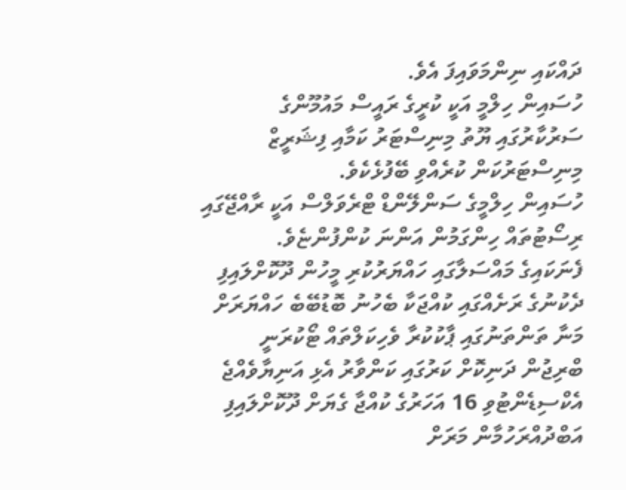ދައްކައި ނިންމަވައިފަ އެވެ.
ހުސައިން ހިލްމީ އަކީ ކުރީގެ ރައީސް މައުމޫންގެ ސަރުކާރުގައި ޔޫތު މިނިސްޓަރު ކަމާއި ފިޝަރީޒް މިނިސްޓަރުކަން ކުރެއްވި ބޭފުޅެކެވެ.
ހުސައިން ހިލްމީގެ ސަންލޭންޑް ޓްރެވަލްސް އަކީ ރާއްޖޭގައި ރިސޯޓުތައް ހިންގަމުން އަންނަ ކުންފުންޏެވެ.
ފެނަކައިގެ މައްސަލާގައި ހައްޔަރުކުރި މީހުން ދޫކޮށްލައިފި
ދެކުނުގެ ރަށެއްގައި ކުއްޖަކާ ބެހުނު ބޮޑުބޭބެ ހައްޔަރަށް
މަނާ ތަންތަނުގައި ޕާކުކުރާ ވެހިކަލްތައް ޓޯކުރަނީ
ބްރިޖުން ދަނިކޮށް ކަރުގައި ކަންވާރު އެޅި އަނިޔާވެއްޖެ
އެކްސިޑެންޓުވި 16 އަހަރުގެ ކުއްޖާ ގެޔަށް ދޫކޮށްލައިފި
އަބްދުއްރަހުމާން މަރަށް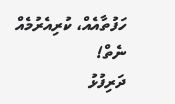ހަފުތާއެއް، ކުރިއެރުމެއް ނެތް!
ދަރިފުޅު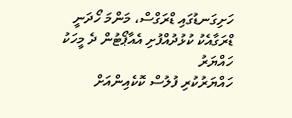ހަށިގަނޑުގައި ޑްރަގްސް، މަންމަ ހޯދަނީ
ޑްރަގާއެކު ކުޅުދުއްފުށި އެއާޕޯޓުން ދެ މީހަކު ހައްޔަރު
ހައްޔަރުކުރި ފުލުސް ކޮކެއިންއަށް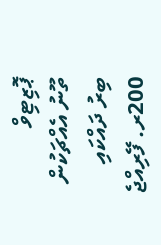ޕޮޒިޓިވް
ތޫނު އެއްޗަކުން ބިރު ދައްކައި 200ރ. ފޭރިއްޖެ